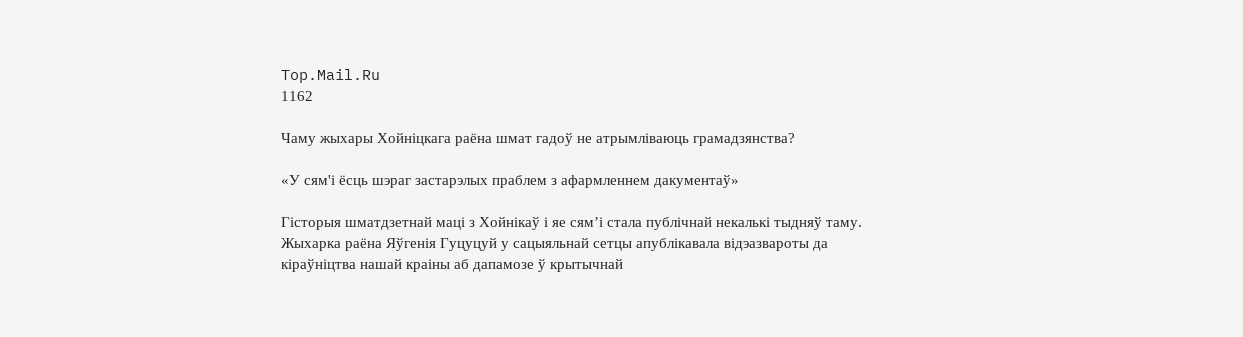Top.Mail.Ru
1162

Чаму жыхары Хойніцкага раёна шмат гадоў не атрымліваюць грамадзянства?

«У сям'і ёсць шэраг застарэлых праблем з афармленнем дакументаў»

Гісторыя шматдзетнай маці з Хойнікаў і яе сям’і стала публічнай некалькі тыдняў таму. Жыхарка раёна Яўгенія Гуцуцуй у сацыяльнай сетцы апублікавала відэазвароты да кіраўніцтва нашай краіны аб дапамозе ў крытычнай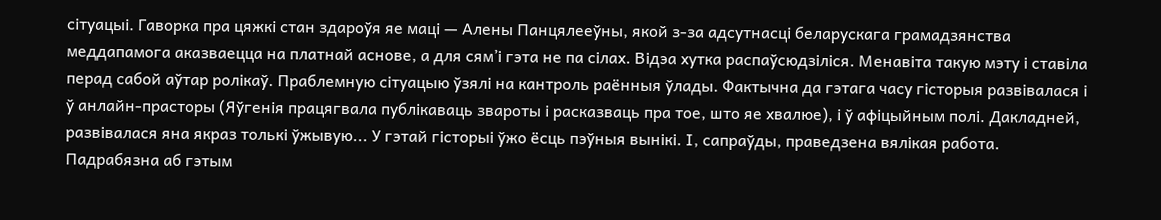сітуацыі. Гаворка пра цяжкі стан здароўя яе маці — Алены Панцялееўны, якой з-за адсутнасці беларускага грамадзянства меддапамога аказваецца на платнай аснове, а для сям’і гэта не па сілах. Відэа хутка распаўсюдзіліся. Менавіта такую мэту і ставіла перад сабой аўтар ролікаў. Праблемную сітуацыю ўзялі на кантроль раённыя ўлады. Фактычна да гэтага часу гісторыя развівалася і ў анлайн-прасторы (Яўгенія працягвала публікаваць звароты і расказваць пра тое, што яе хвалюе), і ў афіцыйным полі. Дакладней, развівалася яна якраз толькі ўжывую... У гэтай гісторыі ўжо ёсць пэўныя вынікі. І, сапраўды, праведзена вялікая работа. Падрабязна аб гэтым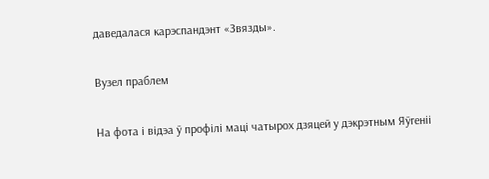даведалася карэспандэнт «Звязды».

Вузел праблем

На фота і відэа ў профілі маці чатырох дзяцей у дэкрэтным Яўгеніі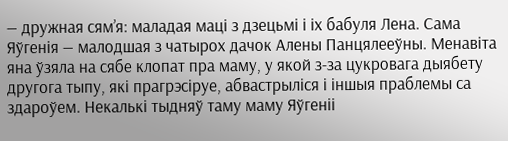— дружная сям’я: маладая маці з дзецьмі і іх бабуля Лена. Сама Яўгенія — малодшая з чатырох дачок Алены Панцялееўны. Менавіта яна ўзяла на сябе клопат пра маму, у якой з-за цукровага дыябету другога тыпу, які прагрэсіруе, абвастрыліся і іншыя праблемы са здароўем. Некалькі тыдняў таму маму Яўгеніі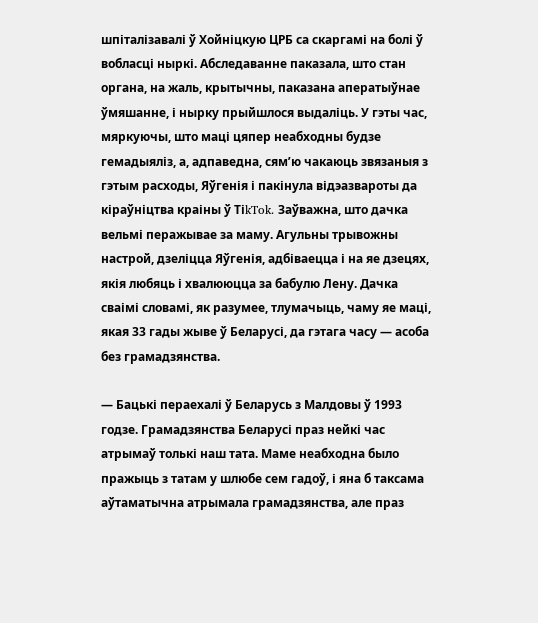шпіталізавалі ў Хойніцкую ЦРБ са скаргамі на болі ў вобласці ныркі. Абследаванне паказала, што стан органа, на жаль, крытычны, паказана аператыўнае ўмяшанне, і нырку прыйшлося выдаліць. У гэты час, мяркуючы, што маці цяпер неабходны будзе гемадыяліз, а, адпаведна, сям’ю чакаюць звязаныя з гэтым расходы, Яўгенія і пакінула відэазвароты да кіраўніцтва краіны ў TіkTok. Заўважна, што дачка вельмі перажывае за маму. Агульны трывожны настрой, дзеліцца Яўгенія, адбіваецца і на яе дзецях, якія любяць і хвалююцца за бабулю Лену. Дачка сваімі словамі, як разумее, тлумачыць, чаму яе маці, якая 33 гады жыве ў Беларусі, да гэтага часу — асоба без грамадзянства.

— Бацькі пераехалі ў Беларусь з Малдовы ў 1993 годзе. Грамадзянства Беларусі праз нейкі час атрымаў толькі наш тата. Маме неабходна было пражыць з татам у шлюбе сем гадоў, і яна б таксама аўтаматычна атрымала грамадзянства, але праз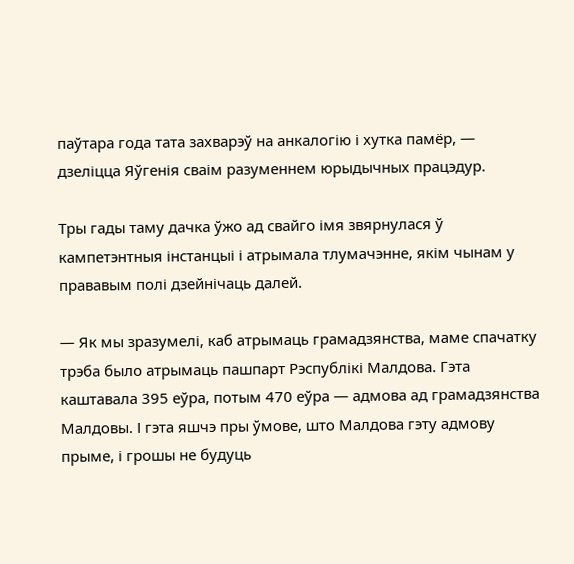паўтара года тата захварэў на анкалогію і хутка памёр, — дзеліцца Яўгенія сваім разуменнем юрыдычных працэдур.

Тры гады таму дачка ўжо ад свайго імя звярнулася ў кампетэнтныя інстанцыі і атрымала тлумачэнне, якім чынам у прававым полі дзейнічаць далей.

— Як мы зразумелі, каб атрымаць грамадзянства, маме спачатку трэба было атрымаць пашпарт Рэспублікі Малдова. Гэта каштавала 395 еўра, потым 470 еўра — адмова ад грамадзянства Малдовы. І гэта яшчэ пры ўмове, што Малдова гэту адмову прыме, і грошы не будуць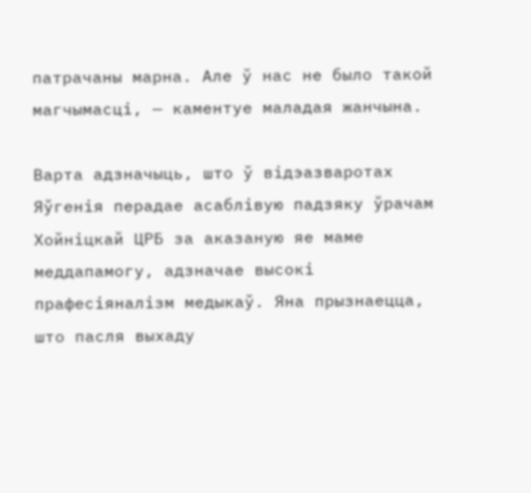патрачаны марна. Але ў нас не было такой магчымасці, — каментуе маладая жанчына.

Варта адзначыць, што ў відэазваротах Яўгенія перадае асаблівую падзяку ўрачам Хойніцкай ЦРБ за аказаную яе маме меддапамогу, адзначае высокі прафесіяналізм медыкаў. Яна прызнаецца, што пасля выхаду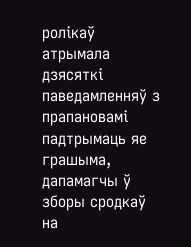ролікаў атрымала дзясяткі паведамленняў з прапановамі падтрымаць яе грашыма, дапамагчы ў зборы сродкаў на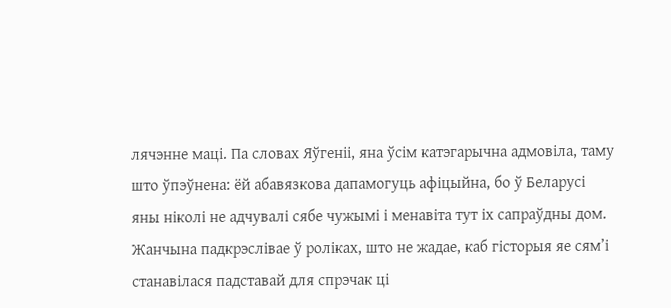лячэнне маці. Па словах Яўгеніі, яна ўсім катэгарычна адмовіла, таму што ўпэўнена: ёй абавязкова дапамогуць афіцыйна, бо ў Беларусі яны ніколі не адчувалі сябе чужымі і менавіта тут іх сапраўдны дом. Жанчына падкрэслівае ў роліках, што не жадае, каб гісторыя яе сям’і станавілася падставай для спрэчак ці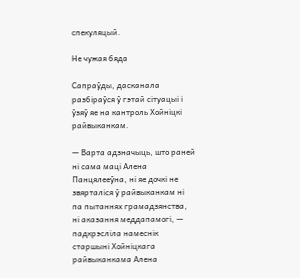спекуляцый.

Не чужая бяда

Сапраўды, дасканала разбіраўся ў гэтай сітуацыі і ўзяў яе на кантроль Хойніцкі райвыканкам.

— Варта адзначыць, што раней ні сама маці Алена Панцялееўна, ні яе дочкі не звярталіся ў райвыканкам ні па пытаннях грамадзянства, ні аказання меддапамогі, — падкрэсліла намеснік старшыні Хойніцкага райвыканкама Алена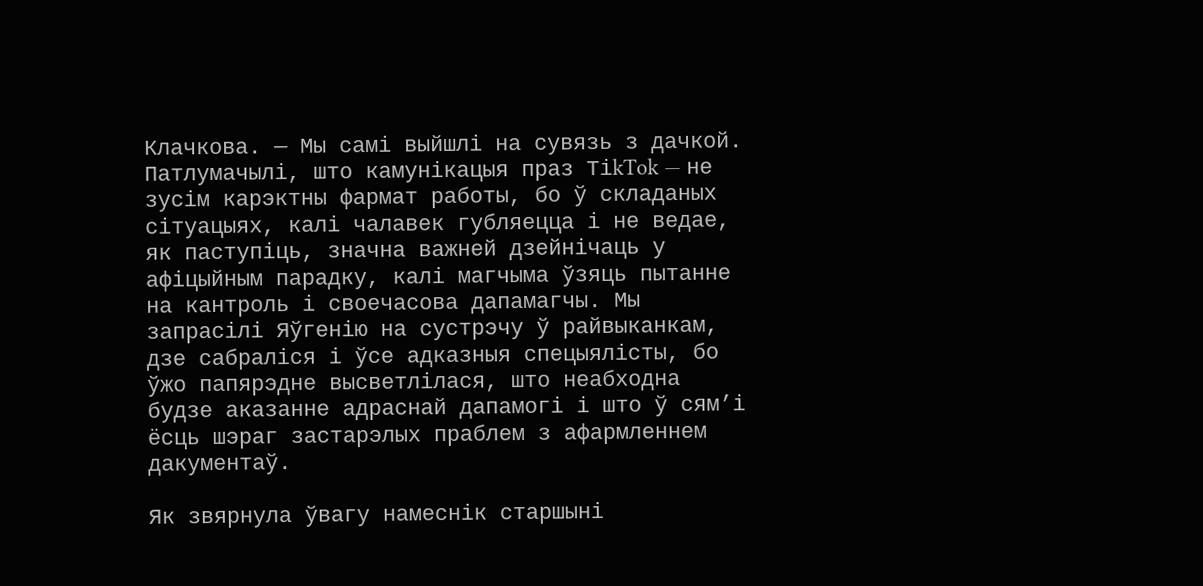Клачкова. — Мы самі выйшлі на сувязь з дачкой. Патлумачылі, што камунікацыя праз TіkTok — не зусім карэктны фармат работы, бо ў складаных сітуацыях, калі чалавек губляецца і не ведае, як паступіць, значна важней дзейнічаць у афіцыйным парадку, калі магчыма ўзяць пытанне на кантроль і своечасова дапамагчы. Мы запрасілі Яўгенію на сустрэчу ў райвыканкам, дзе сабраліся і ўсе адказныя спецыялісты, бо ўжо папярэдне высветлілася, што неабходна будзе аказанне адраснай дапамогі і што ў сям’і ёсць шэраг застарэлых праблем з афармленнем дакументаў.

Як звярнула ўвагу намеснік старшыні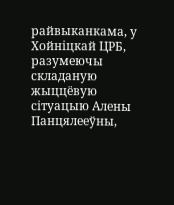райвыканкама, у Хойніцкай ЦРБ, разумеючы складаную жыццёвую сітуацыю Алены Панцялееўны,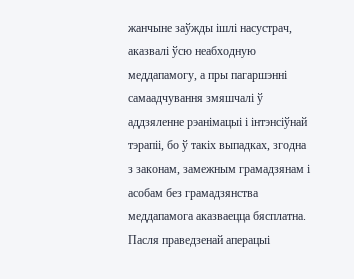жанчыне заўжды ішлі насустрач, аказвалі ўсю неабходную меддапамогу, а пры пагаршэнні самаадчування змяшчалі ў аддзяленне рэанімацыі і інтэнсіўнай тэрапіі, бо ў такіх выпадках, згодна з законам, замежным грамадзянам і асобам без грамадзянства меддапамога аказваецца бясплатна. Пасля праведзенай аперацыі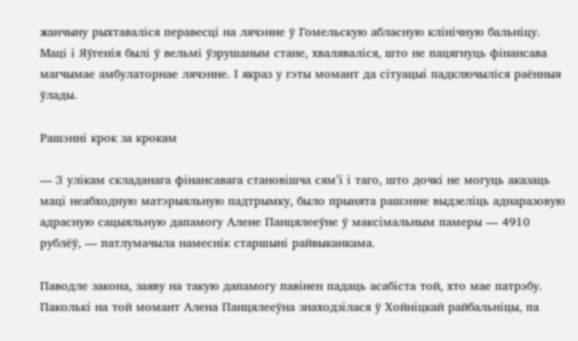жанчыну рыхтаваліся перавесці на лячэнне ў Гомельскую абласную клінічную бальніцу. Маці і Яўгенія былі ў вельмі ўзрушаным стане, хваляваліся, што не пацягнуць фінансава магчымае амбулаторнае лячэнне. І якраз у гэты момант да сітуацыі падключыліся раённыя ўлады.

Рашэнні крок за крокам

— З улікам складанага фінансавага становішча сям’і і таго, што дочкі не могуць аказаць маці неабходную матэрыяльную падтрымку, было прынята рашэнне выдзеліць аднаразовую адрасную сацыяльную дапамогу Алене Панцялееўне ў максімальным памеры — 4910 рублёў, — патлумачыла намеснік старшыні райвыканкама.

Паводле закона, заяву на такую дапамогу павінен падаць асабіста той, хто мае патрэбу. Паколькі на той момант Алена Панцялееўна знаходзілася ў Хойніцкай райбальніцы, па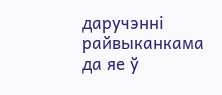даручэнні райвыканкама да яе ў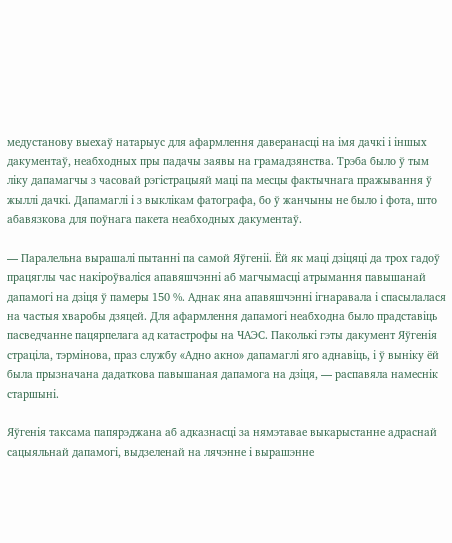медустанову выехаў натарыус для афармлення даверанасці на імя дачкі і іншых дакументаў, неабходных пры падачы заявы на грамадзянства. Трэба было ў тым ліку дапамагчы з часовай рэгістрацыяй маці па месцы фактычнага пражывання ў жыллі дачкі. Дапамаглі і з выклікам фатографа, бо ў жанчыны не было і фота, што абавязкова для поўнага пакета неабходных дакументаў.

— Паралельна вырашалі пытанні па самой Яўгеніі. Ёй як маці дзіцяці да трох гадоў працяглы час накіроўваліся апавяшчэнні аб магчымасці атрымання павышанай дапамогі на дзіця ў памеры 150 %. Аднак яна апавяшчэнні ігнаравала і спасылалася на частыя хваробы дзяцей. Для афармлення дапамогі неабходна было прадставіць пасведчанне пацярпелага ад катастрофы на ЧАЭС. Паколькі гэты дакумент Яўгенія страціла, тэрмінова, праз службу «Адно акно» дапамаглі яго аднавіць, і ў выніку ёй была прызначана дадаткова павышаная дапамога на дзіця, — распавяла намеснік старшыні.

Яўгенія таксама папярэджана аб адказнасці за нямэтавае выкарыстанне адраснай сацыяльнай дапамогі, выдзеленай на лячэнне і вырашэнне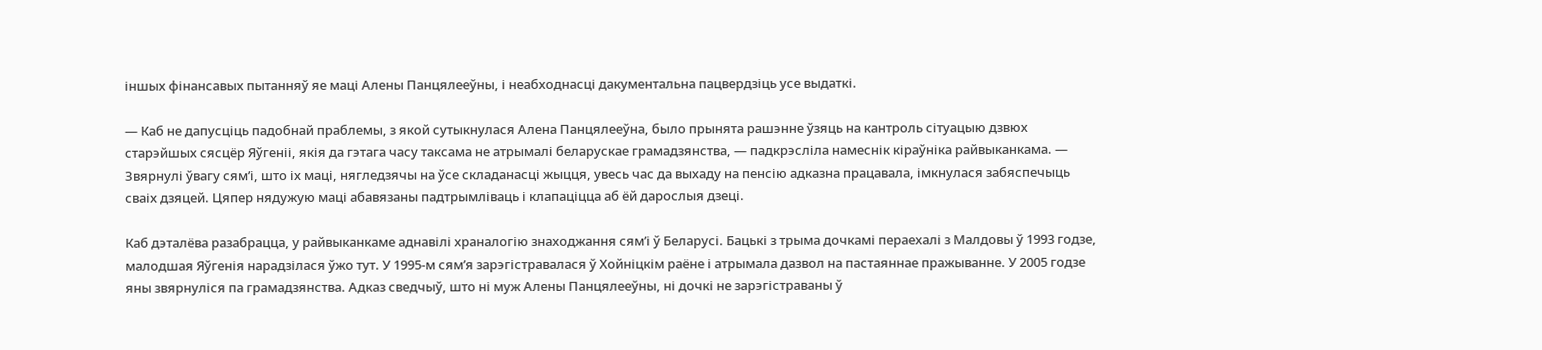іншых фінансавых пытанняў яе маці Алены Панцялееўны, і неабходнасці дакументальна пацвердзіць усе выдаткі.

— Каб не дапусціць падобнай праблемы, з якой сутыкнулася Алена Панцялееўна, было прынята рашэнне ўзяць на кантроль сітуацыю дзвюх старэйшых сясцёр Яўгеніі, якія да гэтага часу таксама не атрымалі беларускае грамадзянства, — падкрэсліла намеснік кіраўніка райвыканкама. — Звярнулі ўвагу сям’і, што іх маці, нягледзячы на ўсе складанасці жыцця, увесь час да выхаду на пенсію адказна працавала, імкнулася забяспечыць сваіх дзяцей. Цяпер нядужую маці абавязаны падтрымліваць і клапаціцца аб ёй дарослыя дзеці.

Каб дэталёва разабрацца, у райвыканкаме аднавілі храналогію знаходжання сям’і ў Беларусі. Бацькі з трыма дочкамі пераехалі з Малдовы ў 1993 годзе, малодшая Яўгенія нарадзілася ўжо тут. У 1995-м сям’я зарэгістравалася ў Хойніцкім раёне і атрымала дазвол на пастаяннае пражыванне. У 2005 годзе яны звярнуліся па грамадзянства. Адказ сведчыў, што ні муж Алены Панцялееўны, ні дочкі не зарэгістраваны ў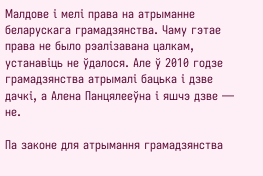Малдове і мелі права на атрыманне беларускага грамадзянства. Чаму гэтае права не было рэалізавана цалкам, устанавіць не ўдалося. Але ў 2010 годзе грамадзянства атрымалі бацька і дзве дачкі, а Алена Панцялееўна і яшчэ дзве — не.

Па законе для атрымання грамадзянства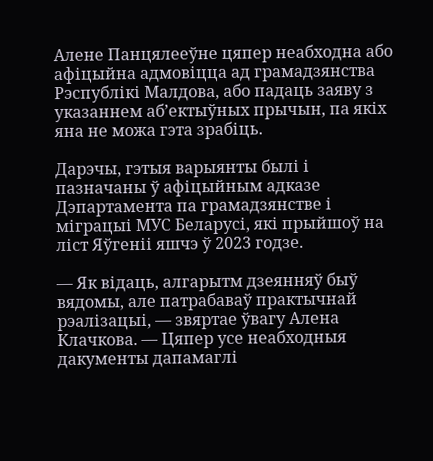Алене Панцялееўне цяпер неабходна або афіцыйна адмовіцца ад грамадзянства Рэспублікі Малдова, або падаць заяву з указаннем аб’ектыўных прычын, па якіх яна не можа гэта зрабіць.

Дарэчы, гэтыя варыянты былі і пазначаны ў афіцыйным адказе Дэпартамента па грамадзянстве і міграцыі МУС Беларусі, які прыйшоў на ліст Яўгеніі яшчэ ў 2023 годзе.

— Як відаць, алгарытм дзеянняў быў вядомы, але патрабаваў практычнай рэалізацыі, — звяртае ўвагу Алена Клачкова. — Цяпер усе неабходныя дакументы дапамаглі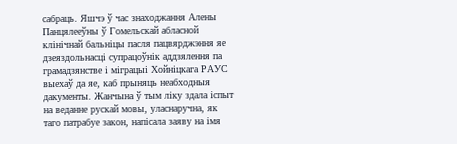сабраць. Яшчэ ў час знаходжання Алены Панцялееўны ў Гомельскай абласной клінічнай бальніцы пасля пацвярджэння яе дзеяздольнасці супрацоўнік аддзялення па грамадзянстве і міграцыі Хойніцкага РАУС выехаў да яе, каб прыняць неабходныя дакументы. Жанчына ў тым ліку здала іспыт на веданне рускай мовы, уласнаручна, як таго патрабуе закон, напісала заяву на імя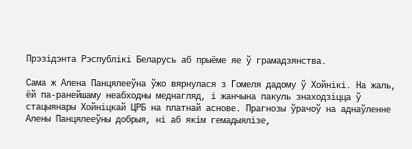Прэзідэнта Рэспублікі Беларусь аб прыёме яе ў грамадзянства.

Сама ж Алена Панцялееўна ўжо вярнулася з Гомеля дадому ў Хойнікі. На жаль, ёй па-ранейшаму неабходны меднагляд, і жанчына пакуль знаходзіцца ў стацыянары Хойніцкай ЦРБ на платнай аснове. Прагнозы ўрачоў на аднаўленне Алены Панцялееўны добрыя, ні аб якім гемадыялізе,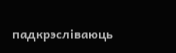падкрэсліваюць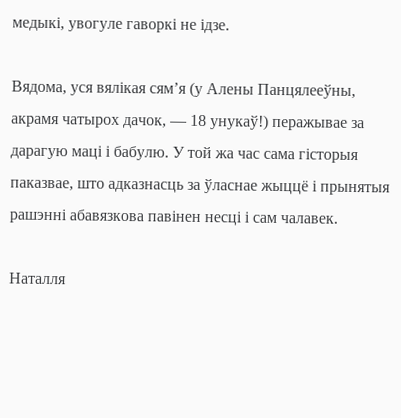медыкі, увогуле гаворкі не ідзе.

Вядома, уся вялікая сям’я (у Алены Панцялееўны, акрамя чатырох дачок, — 18 унукаў!) перажывае за дарагую маці і бабулю. У той жа час сама гісторыя паказвае, што адказнасць за ўласнае жыццё і прынятыя рашэнні абавязкова павінен несці і сам чалавек.

Наталля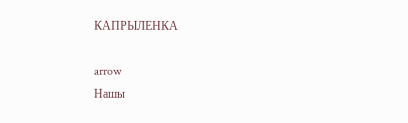КАПРЫЛЕНКА

arrow
Нашы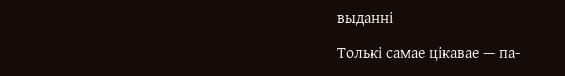выданні

Толькі самае цікавае — па-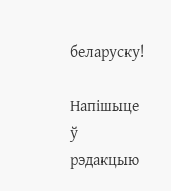беларуску!

Напішыце ў рэдакцыю